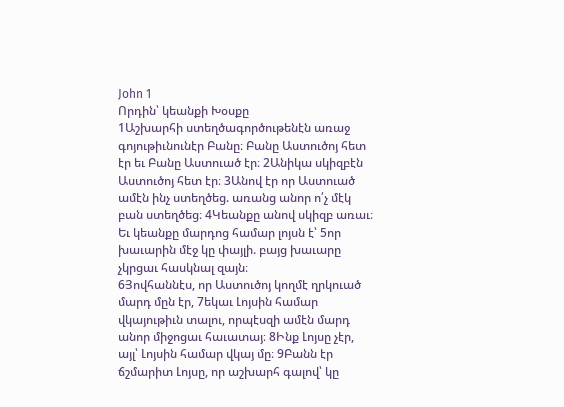John 1
Որդին՝ կեանքի Խօսքը
1Աշխարհի ստեղծագործութենէն առաջ գոյութիւնունէր Բանը։ Բանը Աստուծոյ հետ էր եւ Բանը Աստուած էր։ 2Անիկա սկիզբէն Աստուծոյ հետ էր։ 3Անով էր որ Աստուած ամէն ինչ ստեղծեց. առանց անոր ո՛չ մէկ բան ստեղծեց։ 4Կեանքը անով սկիզբ առաւ։ Եւ կեանքը մարդոց համար լոյսն է՝ 5որ խաւարին մէջ կը փայլի. բայց խաւարը չկրցաւ հասկնալ զայն։
6Յովհաննէս, որ Աստուծոյ կողմէ ղրկուած մարդ մըն էր, 7եկաւ Լոյսին համար վկայութիւն տալու, որպէսզի ամէն մարդ անոր միջոցաւ հաւատայ։ 8Ինք Լոյսը չէր, այլ՝ Լոյսին համար վկայ մը։ 9Բանն էր ճշմարիտ Լոյսը, որ աշխարհ գալով՝ կը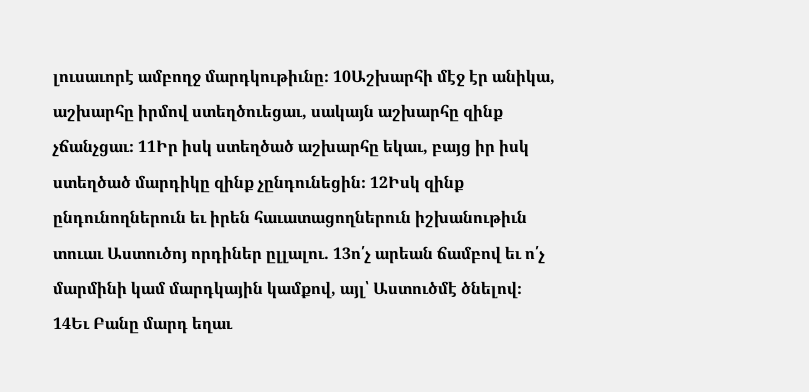լուսաւորէ ամբողջ մարդկութիւնը։ 10Աշխարհի մէջ էր անիկա, աշխարհը իրմով ստեղծուեցաւ, սակայն աշխարհը զինք չճանչցաւ։ 11Իր իսկ ստեղծած աշխարհը եկաւ, բայց իր իսկ ստեղծած մարդիկը զինք չընդունեցին։ 12Իսկ զինք ընդունողներուն եւ իրեն հաւատացողներուն իշխանութիւն տուաւ Աստուծոյ որդիներ ըլլալու. 13ո՛չ արեան ճամբով եւ ո՛չ մարմինի կամ մարդկային կամքով, այլ՝ Աստուծմէ ծնելով։
14Եւ Բանը մարդ եղաւ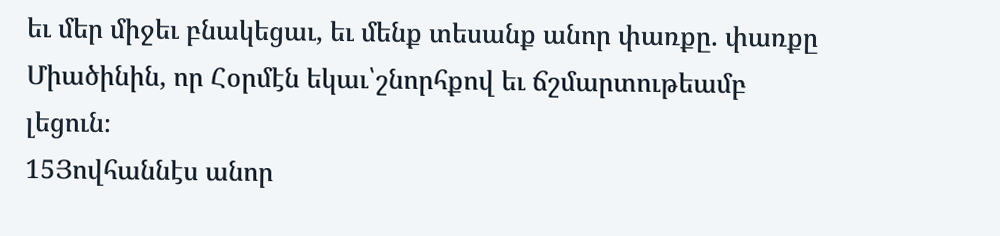եւ մեր միջեւ բնակեցաւ, եւ մենք տեսանք անոր փառքը. փառքը Միածինին, որ Հօրմէն եկաւ՝շնորհքով եւ ճշմարտութեամբ լեցուն։
15Յովհաննէս անոր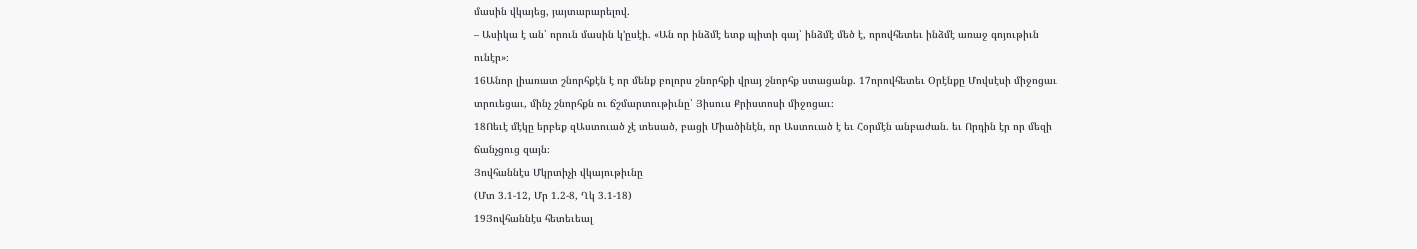մասին վկայեց, յայտարարելով.
– Ասիկա է ան՝ որուն մասին կ՚ըսէի. «Ան որ ինձմէ ետք պիտի գայ՝ ինձմէ մեծ է, որովհետեւ ինձմէ առաջ գոյութիւն ունէր»։
16Անոր լիառատ շնորհքէն է որ մենք բոլորս շնորհքի վրայ շնորհք ստացանք. 17որովհետեւ Օրէնքը Մովսէսի միջոցաւ տրուեցաւ, մինչ շնորհքն ու ճշմարտութիւնը՝ Յիսուս Քրիստոսի միջոցաւ։
18Ոեւէ մէկը երբեք զԱստուած չէ տեսած, բացի Միածինէն, որ Աստուած է եւ Հօրմէն անբաժան. եւ Որդին էր որ մեզի ճանչցուց զայն։
Յովհաննէս Մկրտիչի վկայութիւնը
(Մտ 3.1-12, Մր 1.2-8, Ղկ 3.1-18)
19Յովհաննէս հետեւեալ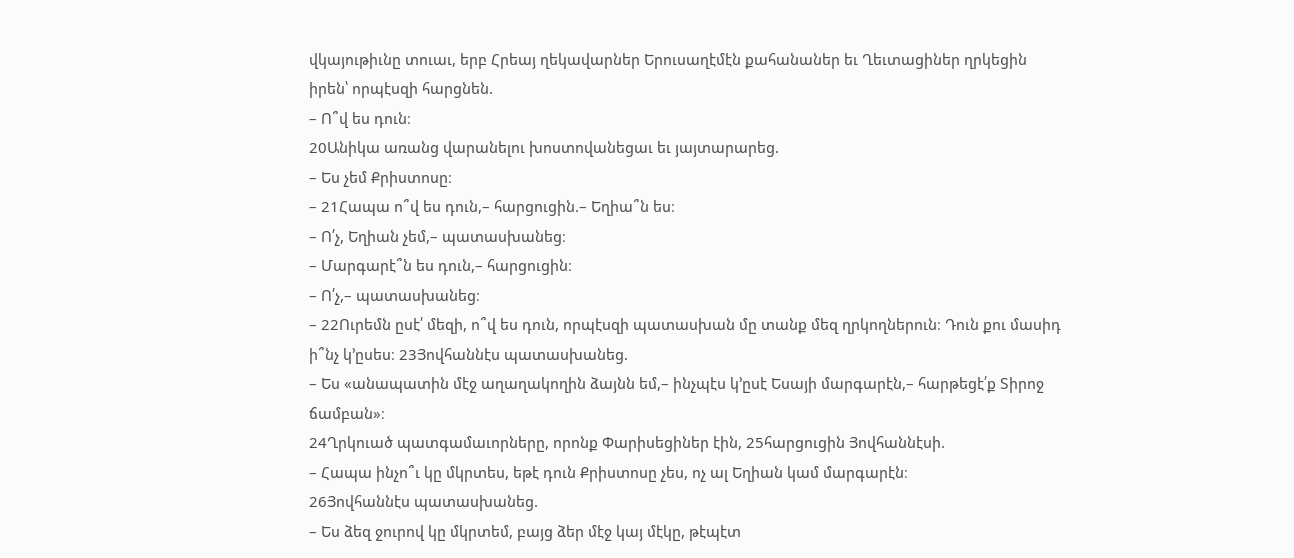վկայութիւնը տուաւ, երբ Հրեայ ղեկավարներ Երուսաղէմէն քահանաներ եւ Ղեւտացիներ ղրկեցին իրեն՝ որպէսզի հարցնեն.
– Ո՞վ ես դուն։
20Անիկա առանց վարանելու խոստովանեցաւ եւ յայտարարեց.
– Ես չեմ Քրիստոսը։
– 21Հապա ո՞վ ես դուն,– հարցուցին.– Եղիա՞ն ես։
– Ո՛չ, Եղիան չեմ,– պատասխանեց։
– Մարգարէ՞ն ես դուն,– հարցուցին։
– Ո՛չ,– պատասխանեց։
– 22Ուրեմն ըսէ՛ մեզի, ո՞վ ես դուն, որպէսզի պատասխան մը տանք մեզ ղրկողներուն։ Դուն քու մասիդ ի՞նչ կ՚ըսես։ 23Յովհաննէս պատասխանեց.
– Ես «անապատին մէջ աղաղակողին ձայնն եմ,– ինչպէս կ՚ըսէ Եսայի մարգարէն,– հարթեցէ՛ք Տիրոջ ճամբան»։
24Ղրկուած պատգամաւորները, որոնք Փարիսեցիներ էին, 25հարցուցին Յովհաննէսի.
– Հապա ինչո՞ւ կը մկրտես, եթէ դուն Քրիստոսը չես, ոչ ալ Եղիան կամ մարգարէն։
26Յովհաննէս պատասխանեց.
– Ես ձեզ ջուրով կը մկրտեմ, բայց ձեր մէջ կայ մէկը, թէպէտ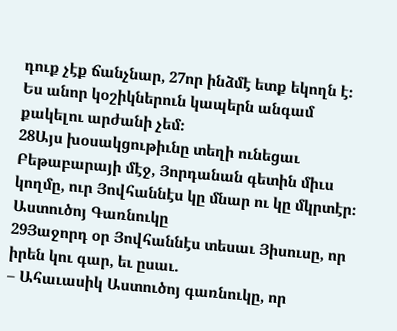դուք չէք ճանչնար, 27որ ինձմէ ետք եկողն է։ Ես անոր կօշիկներուն կապերն անգամ քակելու արժանի չեմ։
28Այս խօսակցութիւնը տեղի ունեցաւ Բեթաբարայի մէջ, Յորդանան գետին միւս կողմը, ուր Յովհաննէս կը մնար ու կը մկրտէր։
Աստուծոյ Գառնուկը
29Յաջորդ օր Յովհաննէս տեսաւ Յիսուսը, որ իրեն կու գար, եւ ըսաւ.
– Ահաւասիկ Աստուծոյ գառնուկը, որ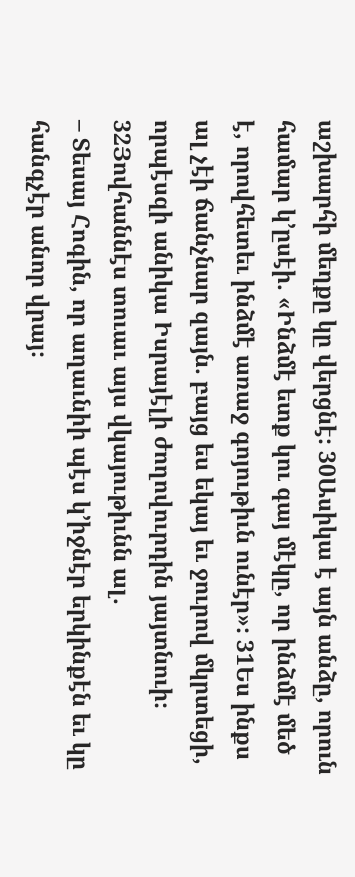աշխարհի մեղքը կը վերցնէ։ 30Ասիկա է այն անձը, որուն համար կ՚ըսէի. «Ինձմէ ետք կու գայ մէկը, որ ինձմէ մեծ է, որովհետեւ ինձմէ առաջ գոյութիւն ունէր»։ 31Ես ինքս ալ չէի ճանչնար զայն. բայց ես եկայ եւ ջուրով մկրտեցի, որպէսզի անիկա Իսրայէլի ժողովուրդին յայտնուի։
32Յովհաննէս տուաւ այս վկայութիւնն ալ.
– Տեսայ Հոգին, որ աղաւնիի պէս կ՚իջնէր երկինքէն եւ կը հանգչէր անոր վրայ։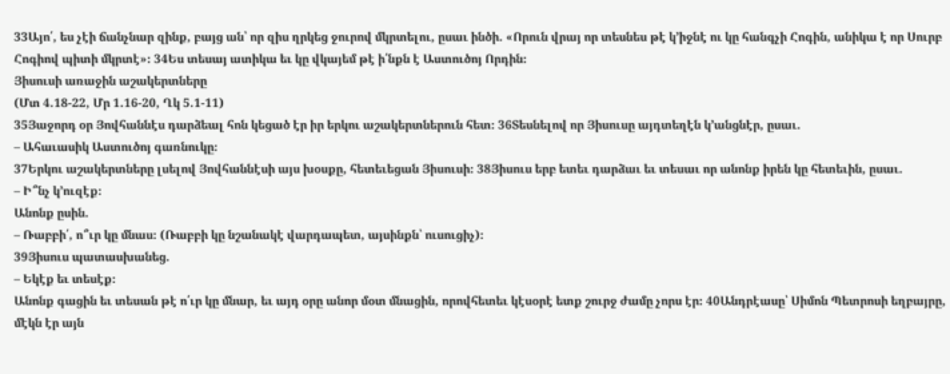33Այո՛, ես չէի ճանչնար զինք, բայց ան՝ որ զիս ղրկեց ջուրով մկրտելու, ըսաւ ինծի. «Որուն վրայ որ տեսնես թէ կ՚իջնէ ու կը հանգչի Հոգին, անիկա է որ Սուրբ Հոգիով պիտի մկրտէ»։ 34Ես տեսայ ատիկա եւ կը վկայեմ թէ ի՛նքն է Աստուծոյ Որդին։
Յիսուսի առաջին աշակերտները
(Մտ 4.18-22, Մր 1.16-20, Ղկ 5.1-11)
35Յաջորդ օր Յովհաննէս դարձեալ հոն կեցած էր իր երկու աշակերտներուն հետ։ 36Տեսնելով որ Յիսուսը այդտեղէն կ՚անցնէր, ըսաւ.
– Ահաւասիկ Աստուծոյ գառնուկը։
37Երկու աշակերտները լսելով Յովհաննէսի այս խօսքը, հետեւեցան Յիսուսի։ 38Յիսուս երբ ետեւ դարձաւ եւ տեսաւ որ անոնք իրեն կը հետեւին, ըսաւ.
– Ի՞նչ կ՚ուզէք։
Անոնք ըսին.
– Ռաբբի՛, ո՞ւր կը մնաս։ (Ռաբբի կը նշանակէ վարդապետ, այսինքն՝ ուսուցիչ)։
39Յիսուս պատասխանեց.
– Եկէք եւ տեսէք։
Անոնք գացին եւ տեսան թէ ո՛ւր կը մնար, եւ այդ օրը անոր մօտ մնացին, որովհետեւ կէսօրէ ետք շուրջ ժամը չորս էր։ 40Անդրէասը՝ Սիմոն Պետրոսի եղբայրը, մէկն էր այն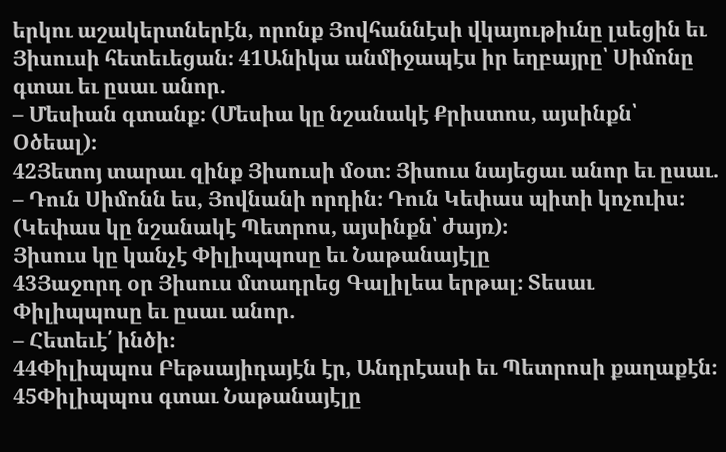երկու աշակերտներէն, որոնք Յովհաննէսի վկայութիւնը լսեցին եւ Յիսուսի հետեւեցան։ 41Անիկա անմիջապէս իր եղբայրը՝ Սիմոնը գտաւ եւ ըսաւ անոր.
– Մեսիան գտանք։ (Մեսիա կը նշանակէ Քրիստոս, այսինքն՝ Օծեալ)։
42Յետոյ տարաւ զինք Յիսուսի մօտ։ Յիսուս նայեցաւ անոր եւ ըսաւ.
– Դուն Սիմոնն ես, Յովնանի որդին։ Դուն Կեփաս պիտի կոչուիս։ (Կեփաս կը նշանակէ Պետրոս, այսինքն՝ ժայռ)։
Յիսուս կը կանչէ Փիլիպպոսը եւ Նաթանայէլը
43Յաջորդ օր Յիսուս մտադրեց Գալիլեա երթալ։ Տեսաւ Փիլիպպոսը եւ ըսաւ անոր.
– Հետեւէ՛ ինծի։
44Փիլիպպոս Բեթսայիդայէն էր, Անդրէասի եւ Պետրոսի քաղաքէն։ 45Փիլիպպոս գտաւ Նաթանայէլը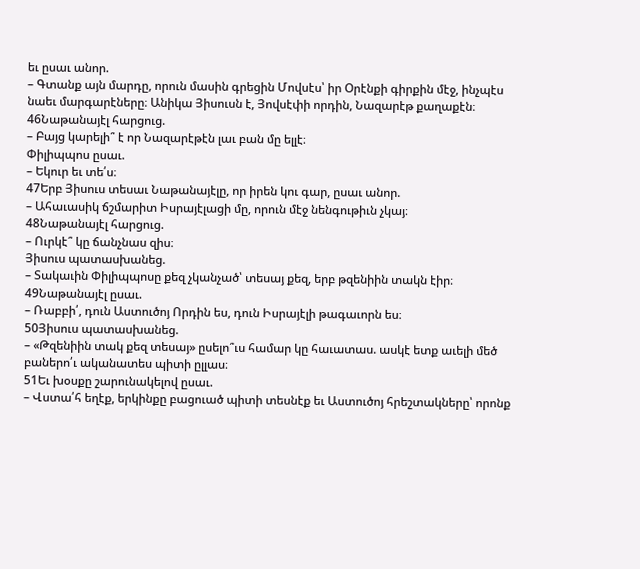եւ ըսաւ անոր.
– Գտանք այն մարդը, որուն մասին գրեցին Մովսէս՝ իր Օրէնքի գիրքին մէջ, ինչպէս նաեւ մարգարէները։ Անիկա Յիսուսն է, Յովսէփի որդին, Նազարէթ քաղաքէն։
46Նաթանայէլ հարցուց.
– Բայց կարելի՞ է որ Նազարէթէն լաւ բան մը ելլէ։
Փիլիպպոս ըսաւ.
– Եկուր եւ տե՛ս։
47Երբ Յիսուս տեսաւ Նաթանայէլը, որ իրեն կու գար, ըսաւ անոր.
– Ահաւասիկ ճշմարիտ Իսրայէլացի մը, որուն մէջ նենգութիւն չկայ։
48Նաթանայէլ հարցուց.
– Ուրկէ՞ կը ճանչնաս զիս։
Յիսուս պատասխանեց.
– Տակաւին Փիլիպպոսը քեզ չկանչած՝ տեսայ քեզ, երբ թզենիին տակն էիր։
49Նաթանայէլ ըսաւ.
– Ռաբբի՛, դուն Աստուծոյ Որդին ես, դուն Իսրայէլի թագաւորն ես։
50Յիսուս պատասխանեց.
– «Թզենիին տակ քեզ տեսայ» ըսելո՞ւս համար կը հաւատաս. ասկէ ետք աւելի մեծ բաներո՛ւ ականատես պիտի ըլլաս։
51Եւ խօսքը շարունակելով ըսաւ.
– Վստա՛հ եղէք, երկինքը բացուած պիտի տեսնէք եւ Աստուծոյ հրեշտակները՝ որոնք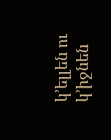կ՚ելլեն ու կ՚իջնեն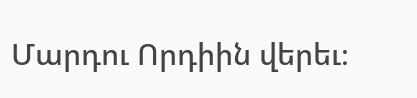Մարդու Որդիին վերեւ։